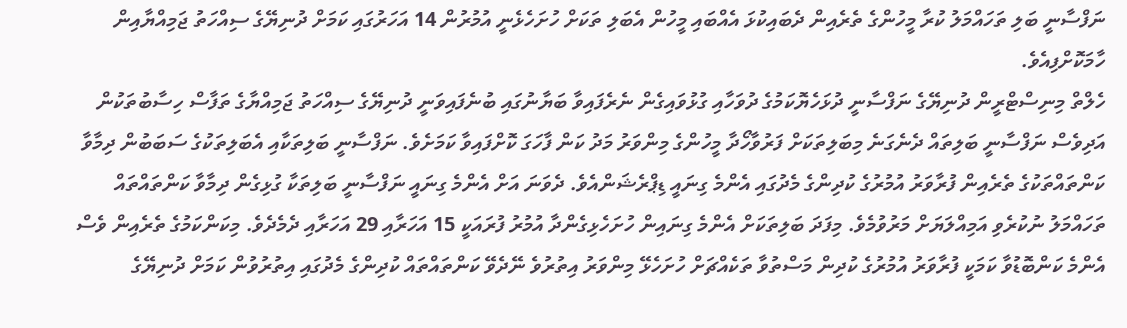ނަފްސާނީ ބަލި ތަހައްމަލު ކުރާ މީހުންގެ ތެރެއިން ދެބައިކުޅަ އެއްބައި މީހުން އެބަލި ތަކަށް ހުށަހެޅެނީ އުމުރުން 14 އަހަރުގައި ކަމަށް ދުނިޔޭގެ ސިއްހަތު ޖަމިއްޔާއިން ހާމަކޮށްފިއެވެ.
ހެލްތް މިނިސްޓްރީން ދުނިޔޭގެ ނަފްސާނީ ދުޅަހެޔޮކަމުގެ ދުވަހާއި ގުޅުވައިގެން ނެރެފައިވާ ބަޔާނުގައި ބުނެފައިވަނީ ދުނިޔޭގެ ސިއްހަތު ޖަމިއްޔާގެ ތަފާސް ހިސާބުތަކުން އަދިވެސް ނަފްސާނީ ބަލިތައް ދެނެގަނެ މިބަލިތަކަށް ފަރުވާހޯދާ މީހުންގެ މިންވަރު މަދު ކަން ފާހަގަ ކޮށްފައިވާ ކަމަށެވެ. ނަފްސާނީ ބަލިތަކާއި އެބަލިތަކުގެ ސަބަބުން ދިމާވާ ކަންތައްތަކުގެ ތެރެއިން ފުރާވަރު އުމުރުގެ ކުދިންގެ މެދުގައި އެންމެ ގިނައީ ޑިޕްރެޝަންއެވެ. ދެވަނަ އަށް އެންމެ ގިނައީ ނަފްސާނީ ބަލިތަކާ ގުޅިގެން ދިމާވާ ކަންތައްތައް ތަހައްމަލު ނުކުރެވި އަމިއްލަޔަށް މަރުވުމެވެ. މިފަދަ ބަލިތަކަށް އެންމެ ގިނައިން ހުށަހެޅިގެންދާ އުމުރު ފުރައަކީ 15 އަހަރާއި 29 އަހަރާއި ދެމެދެވެ. މިކަންކަމުގެ ތެރެއިން ވެސް އެންމެ ކަންބޮޑުވާ ކަމަކީ ފުރާވަރު އުމުރުގެ ކުދިން މަސްތުވާ ތަކެއްޗަށް ހުށަހެޅޭ މިންވަރު އިތުރުވެ ނޭދެވޭ ކަންތައްތައް ކުދިންގެ މެދުގައި އިތުރުވުން ކަމަށް ދުނިޔޭގެ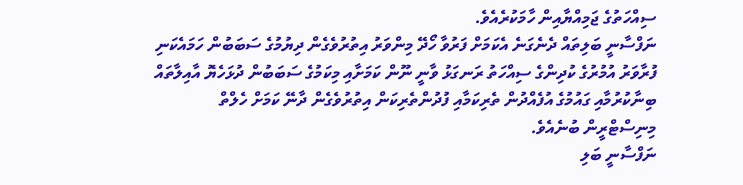ސިއްހަތުގެ ޖަމިއްޔާއިން ހާމަކުރެއެވެ.
ނަފްސާނީ ބަލިތައް ދެނެގަނެ އެކަމަށް ފަރުވާ ހޯދޭ މިންވަރު އިތުރުވެގެން ދިޔުމުގެ ސަބަބުން ހަމައެކަނި ފުރާވަރު އުމުރުގެ ކުދިންގެ ސިއްހަތު ރަނގަޅު ވާނީ ނޫން ކަމަށާއި މިކަމުގެ ސަބަބުން ދުޅަހެޔޮ އާއިލާތައް ބިނާކުރުމާއި ގައުމުގެ އުފެއްދުން ތެރިކަމާއި ފުދުންތެރިކަން އިތުރުވެގެން ދާނޭ ކަމަށް ހެލްތް މިނިސްޓްރީން ބުނެއެވެ.
ނަފްސާނީ ބަލި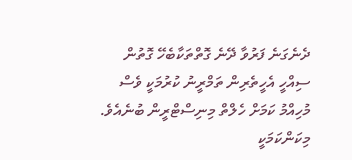ދެނެގަނެ ފަރުވާ ދޭނެ ގޮތްތަކާބެހޭ ގޮތުން ސިއްހީ އެހީތެރިން ތަމްރީނު ކުރުމަކީ ވެސް މުހިއްމު ކަމަށް ހެލްތް މިނިސްޓްރީން ބުނެއެވެ. މިކަންކަމަކީ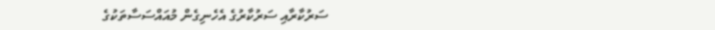ސަރުކާރާއި ސަރުކާރުގެ އެހެނިގެން މުއައްސަސާތަކުގެ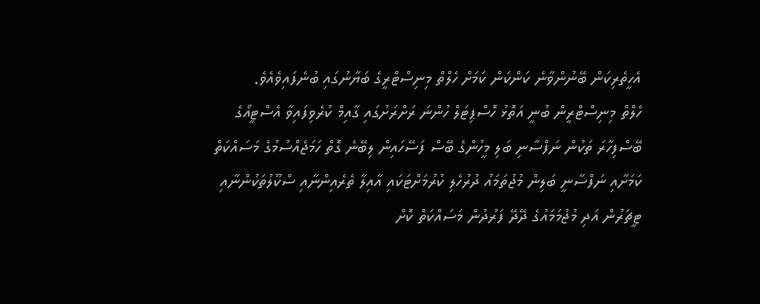އެހީތެރިކަން ބޭނުންވާނެ ކަންކަން ކަމަށް ހެލްތް މިނިސްޓްރީގެ ބަޔާނުގައި ބުނެފައިވެއެވެ.
ހެލްތް މިނިސްޓްރީން ބުނީ އަތޮޅު ހޮސްޕިޓަލް ހުންނަ ރަށްރަށުގައި ގާއިމް ކުރެވިފައިވާ އެސްޓީއޯގެ ބޭސްފިހާރަ ތަކުން ނަފްސާނި ބަލި މީހުންގެ ބޭސް ފަސޭހައިން ލިބޭނެ ގޮތް ހަމަޖެއްސުމުގެ މަސައްކަތް ކަމަށާއި ނަފްސާނީ ބަލިން މުޖުތަމައު ދުރުހެލި ކުރުމަށްޓަކައި އާއިލާ ތެރެއިންނާއި ސްކޫލުތަކުންނާއި ޓީޗަރުން އަދި މުޖުމަމައުގެ ދޭދޭ ފަރުދުން މަސައްކަތް ކޮށް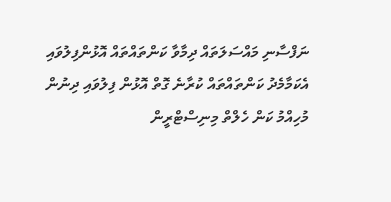ނަފްސާނި މައްސަލަތައް ދިމާވާ ކަންތައްތައް އޮޅުންފިލުވައި އެކަމާމެދު ކަންތައްތައް ކުރާނެ ގޮތް އޮޅުން ފިލުވައި ދިނުން މުހިއްމު ކަން ހެލްތް މިނިސްޓްރީން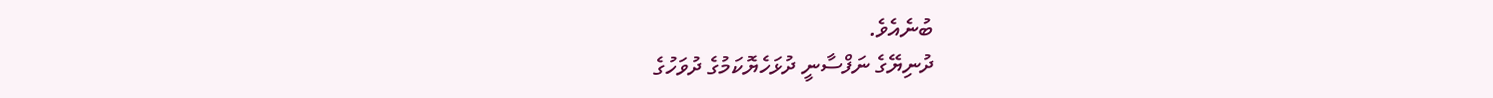ބުނެއެވެ.
ދުނިޔޭގެ ނަފްސާނީ ދުޅަހެޔޮކަމުގެ ދުވަހުގެ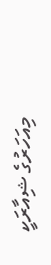މިއަހަރުގެ ޝިއާރަކީ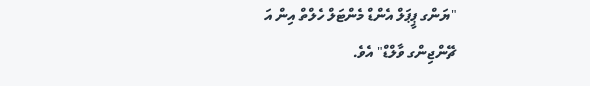"ޔަންގ ޕީޕަލް އެންޑް މެންޓަލް ހެލްތް އިން އަ ޗޭންޖިންގ ވާލްޑް" އެވެ.